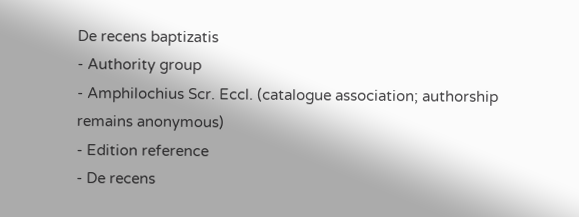De recens baptizatis
- Authority group
- Amphilochius Scr. Eccl. (catalogue association; authorship remains anonymous)
- Edition reference
- De recens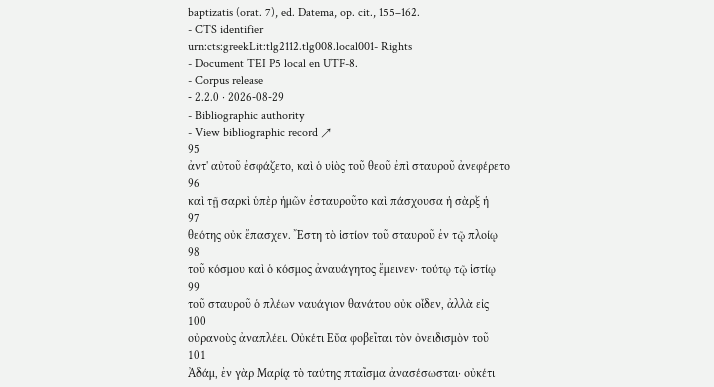baptizatis (orat. 7), ed. Datema, op. cit., 155–162.
- CTS identifier
urn:cts:greekLit:tlg2112.tlg008.local001- Rights
- Document TEI P5 local en UTF-8.
- Corpus release
- 2.2.0 · 2026-08-29
- Bibliographic authority
- View bibliographic record ↗
95
ἀντ' αὐτοῦ ἐσφάζετο, καὶ ὁ υἱὸς τοῦ θεοῦ ἐπὶ σταυροῦ ἀνεφέρετο
96
καὶ τῇ σαρκὶ ὑπὲρ ἡμῶν ἐσταυροῦτο καὶ πάσχουσα ἡ σὰρξ ἡ
97
θεότης οὐκ ἔπασχεν. Ἔστη τὸ ἱστίον τοῦ σταυροῦ ἐν τῷ πλοίῳ
98
τοῦ κόσμου καὶ ὁ κόσμος ἀναυάγητος ἔμεινεν· τούτῳ τῷ ἱστίῳ
99
τοῦ σταυροῦ ὁ πλέων ναυάγιον θανάτου οὐκ οἶδεν, ἀλλὰ εἰς
100
οὐρανοὺς ἀναπλέει. Οὐκέτι Εὔα φοβεῖται τὸν ὀνειδισμὸν τοῦ
101
Ἀδάμ, ἐν γὰρ Μαρίᾳ τὸ ταύτης πταῖσμα ἀνασέσωσται· οὐκέτι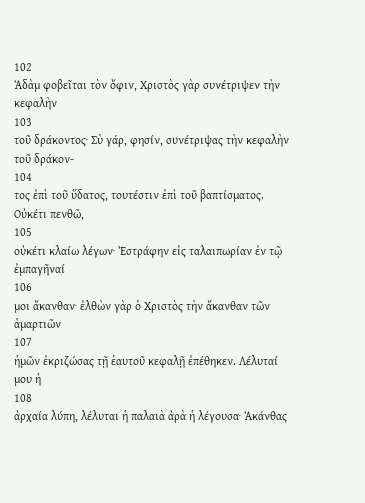102
Ἀδὰμ φοβεῖται τὸν ὄφιν, Χριστὸς γὰρ συνέτριψεν τὴν κεφαλὴν
103
τοῦ δράκοντος· Σὺ γάρ, φησίν, συνέτριψας τὴν κεφαλὴν τοῦ δράκον-
104
τος ἐπὶ τοῦ ὕδατος, τουτέστιν ἐπὶ τοῦ βαπτίσματος. Οὐκέτι πενθῶ,
105
οὐκέτι κλαίω λέγων· Ἐστράφην εἰς ταλαιπωρίαν ἐν τῷ ἐμπαγῆναί
106
μοι ἄκανθαν· ἐλθὼν γὰρ ὁ Χριστὸς τὴν ἄκανθαν τῶν ἁμαρτιῶν
107
ἡμῶν ἐκριζώσας τῇ ἑαυτοῦ κεφαλῇ ἐπέθηκεν. Λέλυταί μου ἡ
108
ἀρχαία λύπη, λέλυται ἡ παλαιὰ ἀρὰ ἡ λέγουσα· Ἀκάνθας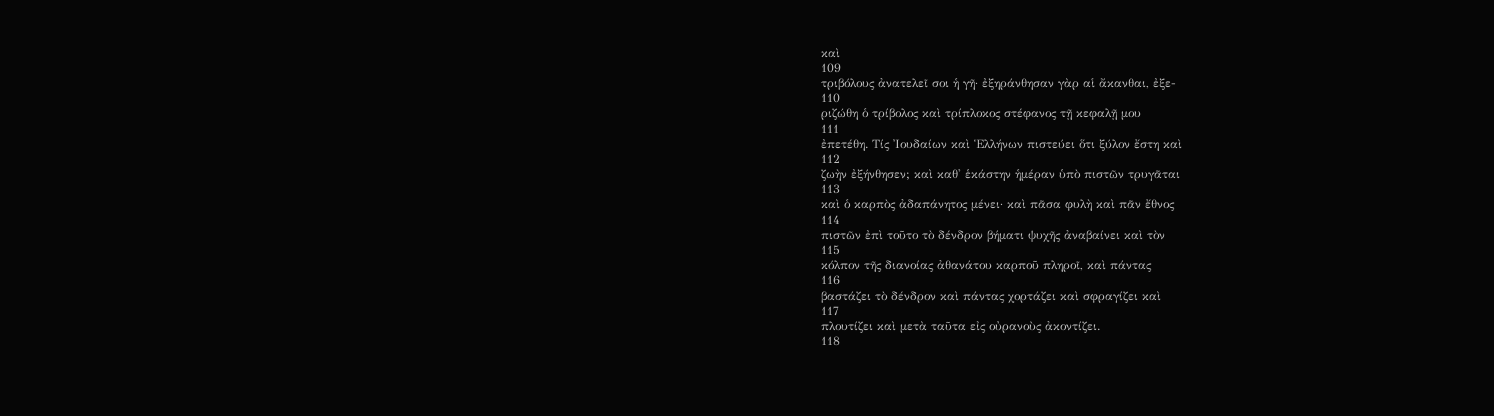καὶ
109
τριβόλους ἀνατελεῖ σοι ἡ γῆ· ἐξηράνθησαν γὰρ αἱ ἄκανθαι, ἐξε-
110
ριζώθη ὁ τρίβολος καὶ τρίπλοκος στέφανος τῇ κεφαλῇ μου
111
ἐπετέθη. Τίς Ἰουδαίων καὶ Ἑλλήνων πιστεύει ὅτι ξύλον ἔστη καὶ
112
ζωὴν ἐξήνθησεν; καὶ καθ' ἑκάστην ἡμέραν ὑπὸ πιστῶν τρυγᾶται
113
καὶ ὁ καρπὸς ἀδαπάνητος μένει· καὶ πᾶσα φυλὴ καὶ πᾶν ἔθνος
114
πιστῶν ἐπὶ τοῦτο τὸ δένδρον βήματι ψυχῆς ἀναβαίνει καὶ τὸν
115
κόλπον τῆς διανοίας ἀθανάτου καρποῦ πληροῖ, καὶ πάντας
116
βαστάζει τὸ δένδρον καὶ πάντας χορτάζει καὶ σφραγίζει καὶ
117
πλουτίζει καὶ μετὰ ταῦτα εἰς οὐρανοὺς ἀκοντίζει.
118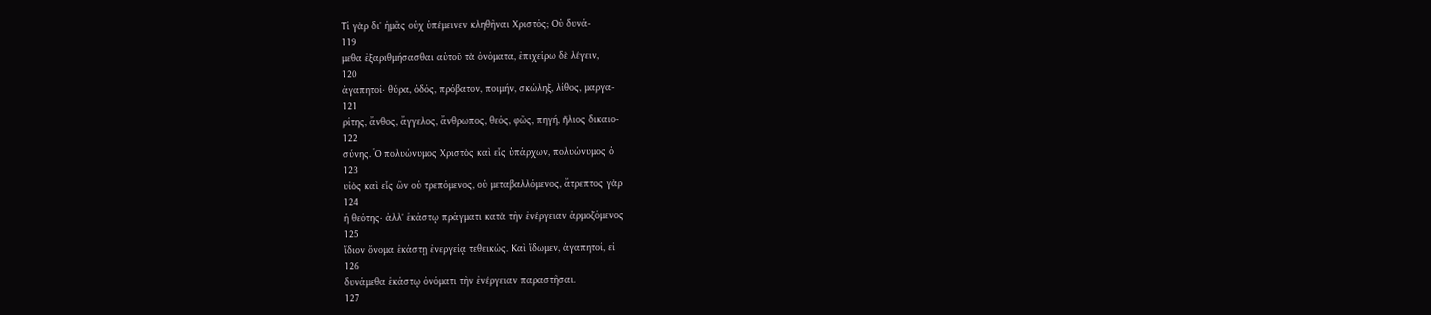Τί γὰρ δι' ἡμᾶς οὐχ ὑπέμεινεν κληθῆναι Χριστός; Οὐ δυνά-
119
μεθα ἐξαριθμήσασθαι αὐτοῦ τὰ ὀνόματα, ἐπιχείρω δὲ λέγειν,
120
ἀγαπητοί· θύρα, ὁδός, πρόβατον, ποιμήν, σκώληξ, λίθος, μαργα-
121
ρίτης, ἄνθος, ἄγγελος, ἄνθρωπος, θεός, φῶς, πηγή, ἥλιος δικαιο-
122
σύνης. Ὁ πολυώνυμος Χριστὸς καὶ εἷς ὑπάρχων, πολυώνυμος ὁ
123
υἱὸς καὶ εἷς ὢν οὐ τρεπόμενος, οὐ μεταβαλλόμενος, ἄτρεπτος γὰρ
124
ἡ θεότης· ἀλλ' ἑκάστῳ πράγματι κατὰ τὴν ἐνέργειαν ἁρμοζόμενος
125
ἴδιον ὄνομα ἑκάστῃ ἐνεργείᾳ τεθεικώς. Καὶ ἴδωμεν, ἀγαπητοί, εἰ
126
δυνάμεθα ἑκάστῳ ὀνόματι τὴν ἐνέργειαν παραστῆσαι.
127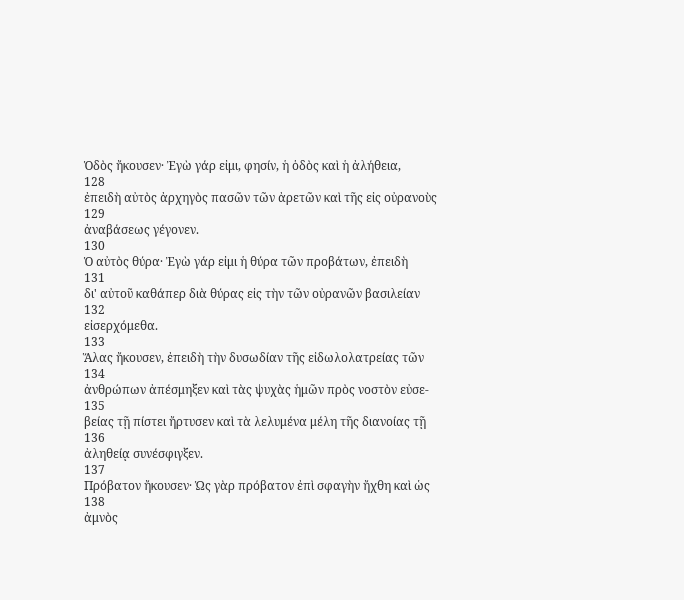Ὁδὸς ἤκουσεν· Ἐγὼ γάρ εἰμι, φησίν, ἡ ὁδὸς καὶ ἡ ἀλήθεια,
128
ἐπειδὴ αὐτὸς ἀρχηγὸς πασῶν τῶν ἀρετῶν καὶ τῆς εἰς οὐρανοὺς
129
ἀναβάσεως γέγονεν.
130
Ὁ αὐτὸς θύρα· Ἐγὼ γάρ εἰμι ἡ θύρα τῶν προβάτων, ἐπειδὴ
131
δι' αὐτοῦ καθάπερ διὰ θύρας εἰς τὴν τῶν οὐρανῶν βασιλείαν
132
εἰσερχόμεθα.
133
Ἅλας ἤκουσεν, ἐπειδὴ τὴν δυσωδίαν τῆς εἰδωλολατρείας τῶν
134
ἀνθρώπων ἀπέσμηξεν καὶ τὰς ψυχὰς ἡμῶν πρὸς νοστὸν εὐσε-
135
βείας τῇ πίστει ἤρτυσεν καὶ τὰ λελυμένα μέλη τῆς διανοίας τῇ
136
ἀληθείᾳ συνέσφιγξεν.
137
Πρόβατον ἤκουσεν· Ὡς γὰρ πρόβατον ἐπὶ σφαγὴν ἤχθη καὶ ὡς
138
ἀμνὸς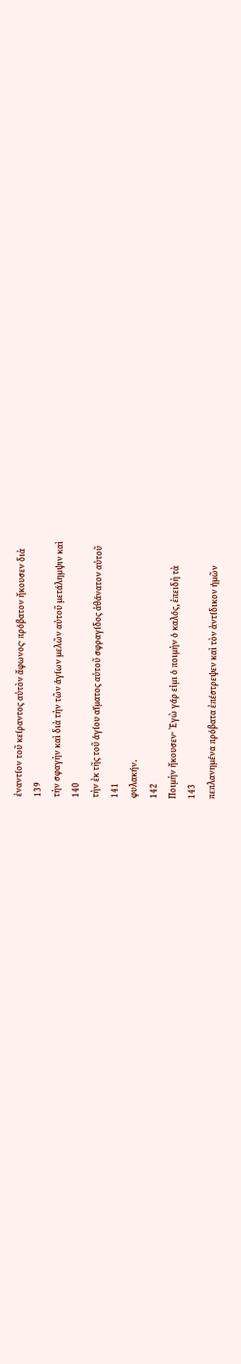ἐναντίον τοῦ κείραντος αὐτὸν ἄφωνος· πρόβατον ἤκουσεν διὰ
139
τὴν σφαγὴν καὶ διὰ τὴν τῶν ἁγίων μελῶν αὐτοῦ μετάλημψιν καὶ
140
τὴν ἐκ τῆς τοῦ ἁγίου αἵματος αὐτοῦ σφραγίδος ἀθάνατον αὐτοῦ
141
φυλακήν.
142
Ποιμὴν ἤκουσεν· Ἐγὼ γάρ εἰμι ὁ ποιμὴν ὁ καλός, ἐπειδὴ τὰ
143
πεπλανημένα πρόβατα ἐπέστρεψεν καὶ τὸν ἀντίδικον ἡμῶν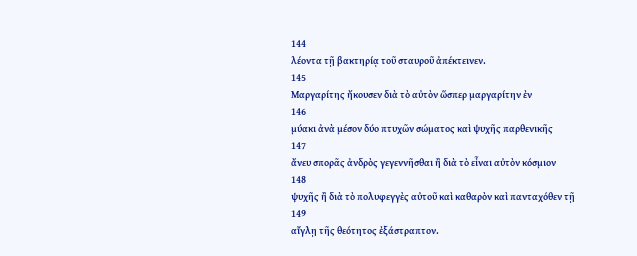144
λέοντα τῇ βακτηρίᾳ τοῦ σταυροῦ ἀπέκτεινεν.
145
Μαργαρίτης ἤκουσεν διὰ τὸ αὐτὸν ὥσπερ μαργαρίτην ἐν
146
μύακι ἀνὰ μέσον δύο πτυχῶν σώματος καὶ ψυχῆς παρθενικῆς
147
ἄνευ σπορᾶς ἀνδρὸς γεγεννῆσθαι ἢ διὰ τὸ εἶναι αὐτὸν κόσμιον
148
ψυχῆς ἢ διὰ τὸ πολυφεγγὲς αὐτοῦ καὶ καθαρὸν καὶ πανταχόθεν τῇ
149
αἴγλῃ τῆς θεότητος ἐξάστραπτον.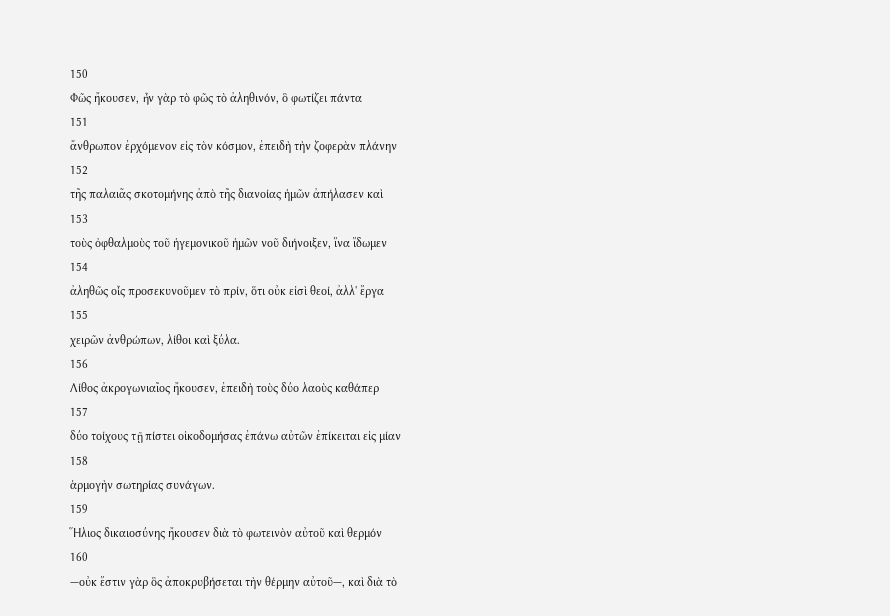150
Φῶς ἤκουσεν, ἦν γὰρ τὸ φῶς τὸ ἀληθινόν, ὃ φωτίζει πάντα
151
ἄνθρωπον ἐρχόμενον εἰς τὸν κόσμον, ἐπειδὴ τὴν ζοφερὰν πλάνην
152
τῆς παλαιᾶς σκοτομήνης ἀπὸ τῆς διανοίας ἡμῶν ἀπήλασεν καὶ
153
τοὺς ὀφθαλμοὺς τοῦ ἡγεμονικοῦ ἡμῶν νοῦ διήνοιξεν, ἵνα ἴδωμεν
154
ἀληθῶς οἷς προσεκυνοῦμεν τὸ πρίν, ὅτι οὐκ εἰσὶ θεοί, ἀλλ' ἔργα
155
χειρῶν ἀνθρώπων, λίθοι καὶ ξύλα.
156
Λίθος ἀκρογωνιαῖος ἤκουσεν, ἐπειδὴ τοὺς δύο λαοὺς καθάπερ
157
δύο τοίχους τῇ πίστει οἰκοδομήσας ἐπάνω αὐτῶν ἐπίκειται εἰς μίαν
158
ἁρμογὴν σωτηρίας συνάγων.
159
Ἥλιος δικαιοσύνης ἤκουσεν διὰ τὸ φωτεινὸν αὐτοῦ καὶ θερμόν
160
—οὐκ ἔστιν γὰρ ὃς ἀποκρυβήσεται τὴν θέρμην αὐτοῦ—, καὶ διὰ τὸ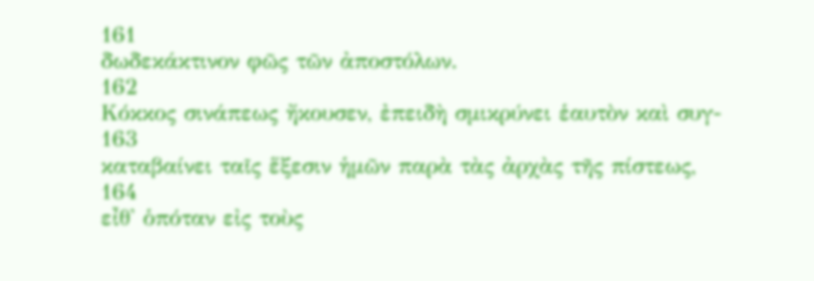161
δωδεκάκτινον φῶς τῶν ἀποστόλων.
162
Κόκκος σινάπεως ἤκουσεν, ἐπειδὴ σμικρύνει ἑαυτὸν καὶ συγ-
163
καταβαίνει ταῖς ἕξεσιν ἡμῶν παρὰ τὰς ἀρχὰς τῆς πίστεως,
164
εἶθ' ὁπόταν εἰς τοὺς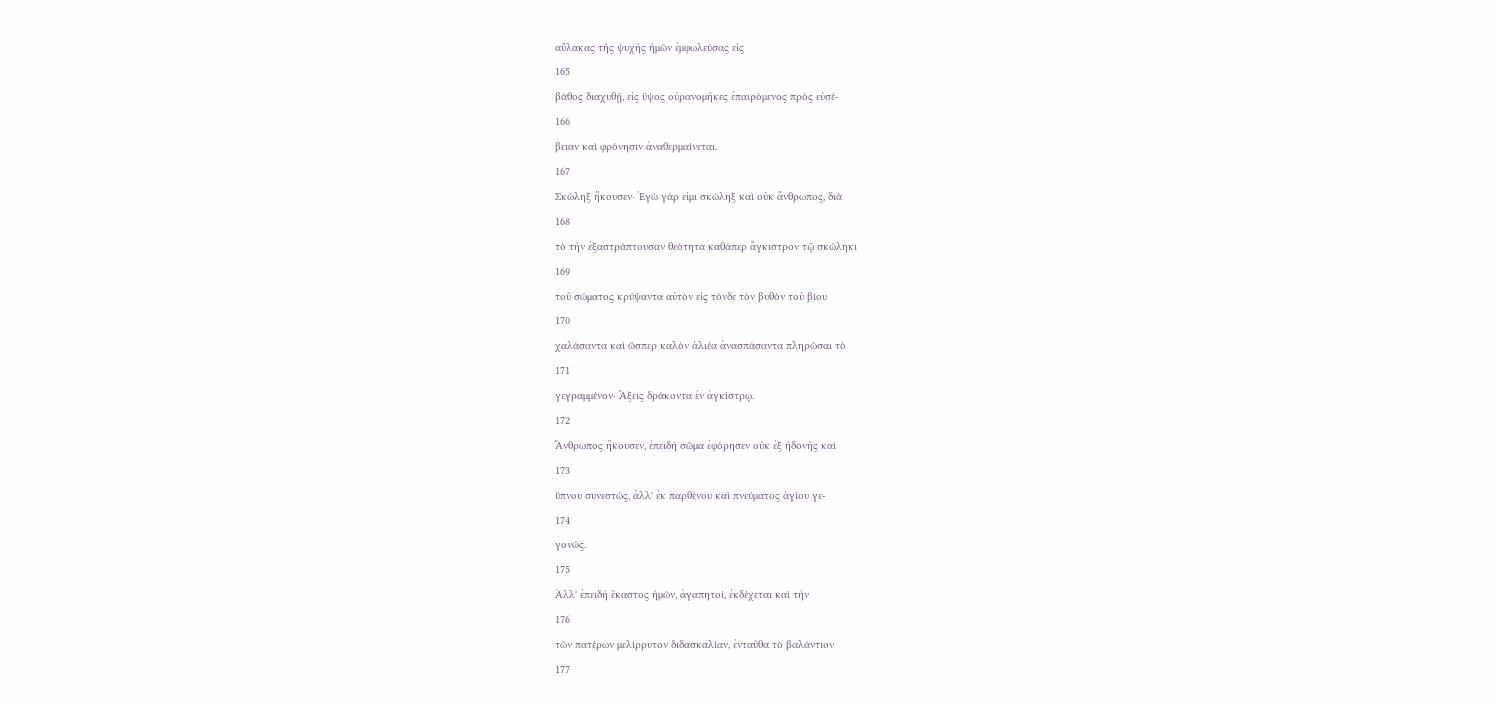αὔλακας τῆς ψυχῆς ἡμῶν ἐμφωλεύσας εἰς
165
βάθος διαχυθῇ, εἰς ὕψος οὐρανομῆκες ἐπαιρόμενος πρὸς εὐσέ-
166
βειαν καὶ φρόνησιν ἀναθερμαίνεται.
167
Σκώληξ ἤκουσεν· Ἐγὼ γάρ εἰμι σκώληξ καὶ οὐκ ἄνθρωπος, διὰ
168
τὸ τὴν ἐξαστράπτουσαν θεότητα καθάπερ ἄγκιστρον τῷ σκώληκι
169
τοῦ σώματος κρύψαντα αὐτὸν εἰς τόνδε τὸν βυθὸν τοῦ βίου
170
χαλάσαντα καὶ ὥσπερ καλὸν ἁλιέα ἀνασπάσαντα πληρῶσαι τὸ
171
γεγραμμένον· Ἄξεις δράκοντα ἐν ἀγκίστρῳ.
172
Ἄνθρωπος ἤκουσεν, ἐπειδὴ σῶμα ἐφόρησεν οὐκ ἐξ ἡδονῆς καὶ
173
ὕπνου συνεστώς, ἀλλ' ἐκ παρθένου καὶ πνεύματος ἁγίου γε-
174
γονώς.
175
Ἀλλ' ἐπειδὴ ἕκαστος ἡμῶν, ἀγαπητοί, ἐκδέχεται καὶ τὴν
176
τῶν πατέρων μελίρρυτον διδασκαλίαν, ἐνταῦθα τὸ βαλάντιον
177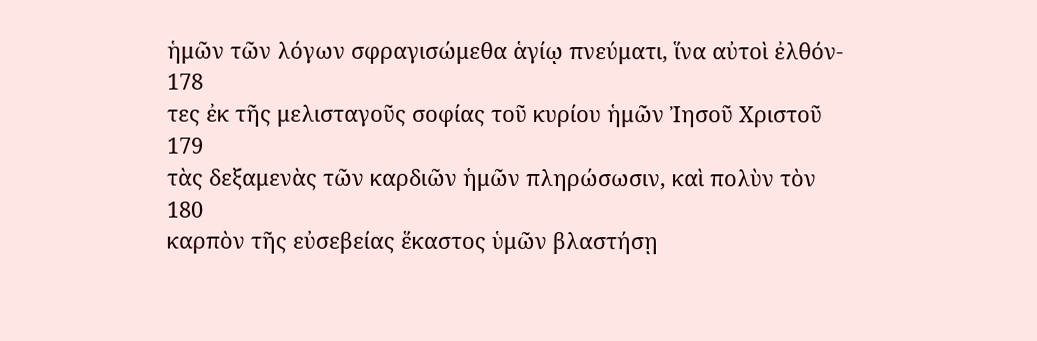ἡμῶν τῶν λόγων σφραγισώμεθα ἁγίῳ πνεύματι, ἵνα αὐτοὶ ἐλθόν-
178
τες ἐκ τῆς μελισταγοῦς σοφίας τοῦ κυρίου ἡμῶν Ἰησοῦ Χριστοῦ
179
τὰς δεξαμενὰς τῶν καρδιῶν ἡμῶν πληρώσωσιν, καὶ πολὺν τὸν
180
καρπὸν τῆς εὐσεβείας ἕκαστος ὑμῶν βλαστήσῃ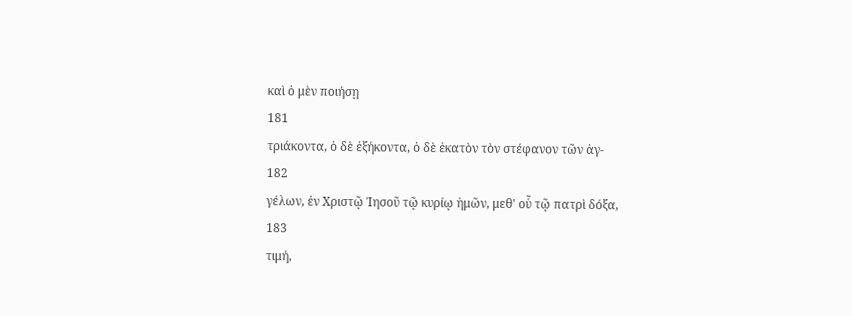καὶ ὁ μὲν ποιήσῃ
181
τριάκοντα, ὁ δὲ ἑξήκοντα, ὁ δὲ ἑκατὸν τὸν στέφανον τῶν ἀγ-
182
γέλων, ἐν Χριστῷ Ἰησοῦ τῷ κυρίῳ ἡμῶν, μεθ' οὗ τῷ πατρὶ δόξα,
183
τιμή,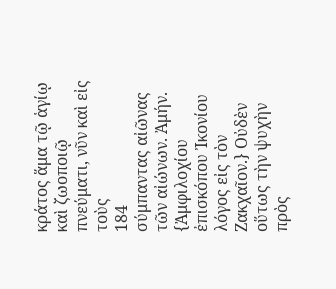κράτος ἅμα τῷ ἁγίῳ καὶ ζωοποιῷ πνεύματι, νῦν καὶ εἰς τοὺς
184
σύμπαντας αἰῶνας τῶν αἰώνων. Ἀμήν.
{Ἀμφιλοχίου ἐπισκόπου Ἰκονίου λόγος εἰς τὸν Ζακχαῖον.} Οὐδὲν οὕτως τὴν ψυχὴν πρὸς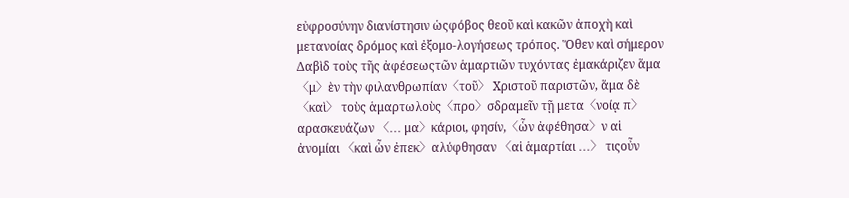εὐφροσύνην διανίστησιν ὡςφόβος θεοῦ καὶ κακῶν ἀποχὴ καὶ μετανοίας δρόμος καὶ ἐξομο-λογήσεως τρόπος. Ὅθεν καὶ σήμερον Δαβὶδ τοὺς τῆς ἀφέσεωςτῶν ἁμαρτιῶν τυχόντας ἐμακάριζεν ἅμα 〈μ〉ὲν τὴν φιλανθρωπίαν〈τοῦ〉 Χριστοῦ παριστῶν, ἅμα δὲ 〈καὶ〉 τοὺς ἁμαρτωλοὺς〈προ〉σδραμεῖν τῇ μετα〈νοίᾳ π〉αρασκευάζων 〈... μα〉κάριοι, φησίν,〈ὧν ἀφέθησα〉ν αἱ ἀνομίαι 〈καὶ ὧν ἐπεκ〉αλύφθησαν 〈αἱ ἁμαρτίαι ...〉 τιςοὖν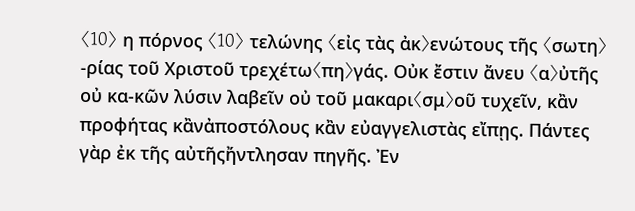〈10〉 η πόρνος 〈10〉 τελώνης 〈εἰς τὰς ἀκ〉ενώτους τῆς 〈σωτη〉-ρίας τοῦ Χριστοῦ τρεχέτω〈πη〉γάς. Οὐκ ἔστιν ἄνευ 〈α〉ὐτῆς οὐ κα-κῶν λύσιν λαβεῖν οὐ τοῦ μακαρι〈σμ〉οῦ τυχεῖν, κἂν προφήτας κἂνἀποστόλους κἂν εὐαγγελιστὰς εἴπῃς. Πάντες γὰρ ἐκ τῆς αὐτῆςἤντλησαν πηγῆς. Ἐν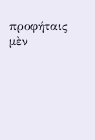προφήταις μὲν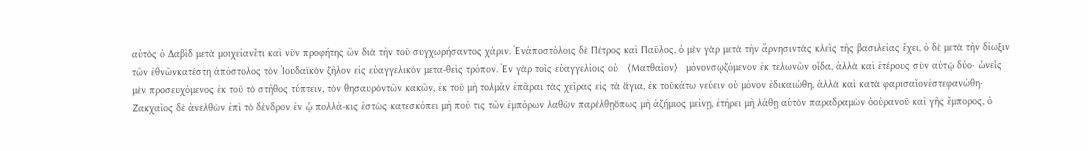αὐτὸς ὁ Δαβὶδ μετὰ μοιχείανἔτι καὶ νῦν προφήτης ὢν διὰ τὴν τοῦ συγχωρήσαντος χάριν. Ἐνἀποστόλοις δὲ Πέτρος καὶ Παῦλος, ὁ μὲν γὰρ μετὰ τὴν ἄρνησιντὰς κλεῖς τῆς βασιλείας ἔχει, ὁ δὲ μετὰ τὴν δίωξιν τῶν ἐθνῶνκατέστη ἀπόστολος τὸν Ἰουδαϊκὸν ζῆλον εἰς εὐαγγελικὸν μετα-θεὶς τρόπον. Ἐν γὰρ τοῖς εὐαγγελίοις οὐ 〈Ματθαῖον〉 μόνονσῳζόμενον ἐκ τελωνῶν οἶδα, ἀλλὰ καὶ ἑτέρους σὺν αὐτῷ δύο· ὧνεἷς μὲν προσευχόμενος ἐκ τοῦ τὸ στῆθος τύπτειν, τὸν θησαυρὸντῶν κακῶν, ἐκ τοῦ μὴ τολμᾶν ἐπᾶραι τὰς χεῖρας εἰς τὰ ἅγια, ἐκ τοῦκάτω νεύειν οὐ μόνον ἐδικαιώθη, ἀλλὰ καὶ κατὰ φαρισαῖονἐστεφανώθη· Ζακχαῖος δὲ ἀνελθὼν ἐπὶ τὸ δένδρον ἐν ᾧ πολλά-κις ἑστὼς κατεσκόπει μὴ πού τις τῶν ἐμπόρων λαθὼν παρέλθῃὅπως μὴ ἀζήμιος μείνῃ, ἐτήρει μὴ λάθῃ αὐτὸν παραδραμὼν ὁοὐρανοῦ καὶ γῆς ἔμπορος, ὁ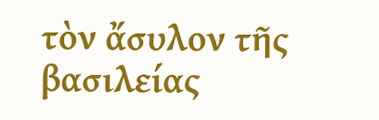τὸν ἄσυλον τῆς βασιλείας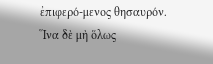ἐπιφερό-μενος θησαυρόν. Ἵνα δὲ μὴ ὅλως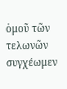ὁμοῦ τῶν τελωνῶν συγχέωμεν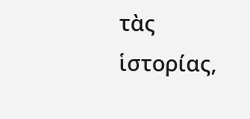τὰς ἱστορίας,